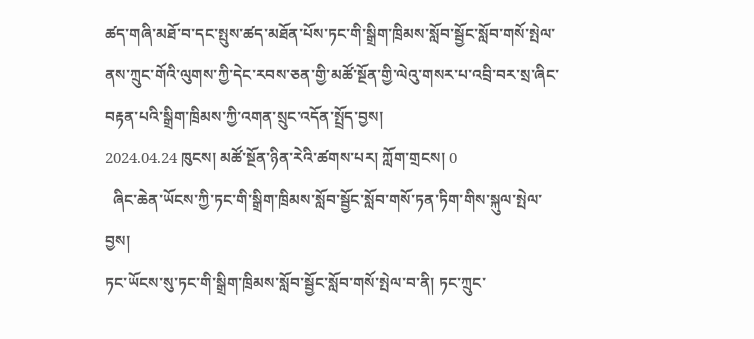ཚད་གཞི་མཐོ་བ་དང་སྤུས་ཚད་མཐོན་པོས་ཏང་གི་སྒྲིག་ཁྲིམས་སློབ་སྦྱོང་སློབ་གསོ་སྤེལ་ནས་ཀྲུང་གོའི་ལུགས་ཀྱི་དེང་རབས་ཅན་གྱི་མཚོ་སྔོན་གྱི་ལེའུ་གསར་པ་འབྲི་བར་སྲ་ཞིང་བརྟན་པའི་སྒྲིག་ཁྲིམས་ཀྱི་འགན་སྲུང་འདོན་སྤྲོད་བྱས།
2024.04.24 ཁུངས། མཚོ་སྔོན་ཉིན་རེའི་ཚགས་པར། ཀློག་གྲངས། 0
  ཞིང་ཆེན་ཡོངས་ཀྱི་ཏང་གི་སྒྲིག་ཁྲིམས་སློབ་སྦྱོང་སློབ་གསོ་ཏན་ཏིག་གིས་སྐུལ་སྤེལ་བྱས།
ཏང་ཡོངས་སུ་ཏང་གི་སྒྲིག་ཁྲིམས་སློབ་སྦྱོང་སློབ་གསོ་སྤེལ་བ་ནི། ཏང་ཀྲུང་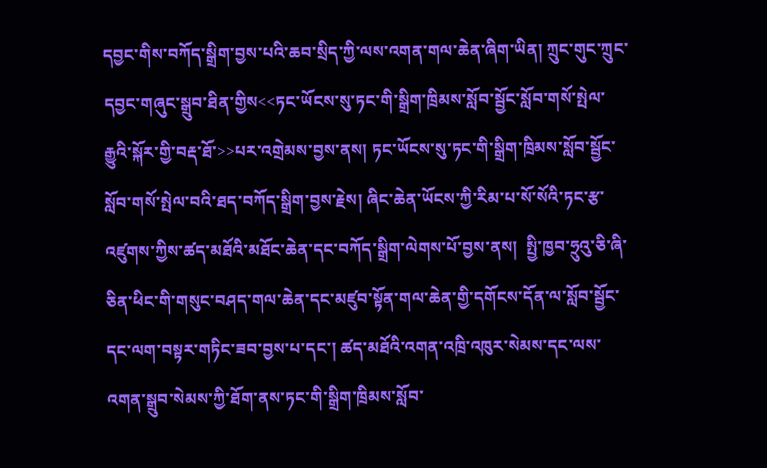དབྱང་གིས་བཀོད་སྒྲིག་བྱས་པའི་ཆབ་སྲིད་ཀྱི་ལས་འགན་གལ་ཆེན་ཞིག་ཡིན། ཀྲུང་གུང་ཀྲུང་དབྱང་གཞུང་སྒྲུབ་ཐིན་གྱིས<<ཏང་ཡོངས་སུ་ཏང་གི་སྒྲིག་ཁྲིམས་སློབ་སྦྱོང་སློབ་གསོ་སྤེལ་རྒྱུའི་སྐོར་གྱི་བརྡ་ཐོ་>>པར་འགྲེམས་བྱས་ནས། ཏང་ཡོངས་སུ་ཏང་གི་སྒྲིག་ཁྲིམས་སློབ་སྦྱོང་སློབ་གསོ་སྤེལ་བའི་ཐད་བཀོད་སྒྲིག་བྱས་རྗེས། ཞིང་ཆེན་ཡོངས་ཀྱི་རིམ་པ་སོ་སོའི་ཏང་རྩ་འཛུགས་ཀྱིས་ཚད་མཐོའི་མཐོང་ཆེན་དང་བཀོད་སྒྲིག་ལེགས་པོ་བྱས་ནས།  སྤྱི་ཁྱབ་ཧྲུའུ་ཅི་ཞི་ཅིན་ཕིང་གི་གསུང་བཤད་གལ་ཆེན་དང་མཛུབ་སྟོན་གལ་ཆེན་གྱི་དགོངས་དོན་ལ་སློབ་སྦྱོང་དང་ལག་བསྟར་གཏིང་ཟབ་བྱས་པ་དང་། ཚད་མཐོའི་འགན་འཁྲི་འཁུར་སེམས་དང་ལས་འགན་སྒྲུབ་སེམས་ཀྱི་ཐོག་ནས་ཏང་གི་སྒྲིག་ཁྲིམས་སློབ་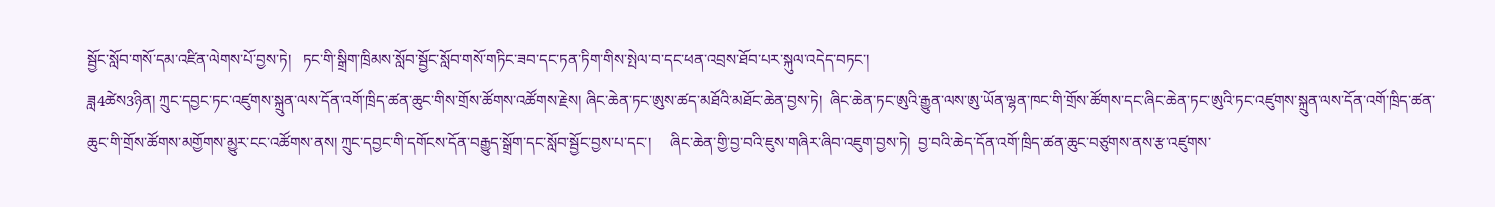སྦྱོང་སློབ་གསོ་དམ་འཛིན་ལེགས་པོ་བྱས་ཏེ།   ཏང་གི་སྒྲིག་ཁྲིམས་སློབ་སྦྱོང་སློབ་གསོ་གཏིང་ཟབ་དང་ཏན་ཏིག་གིས་སྤེལ་བ་དང་ཕན་འབྲས་ཐོབ་པར་སྐུལ་འདེད་བཏང་།
ཟླ4ཚེས3ཉིན། ཀྲུང་དབྱང་ཏང་འཛུགས་སྐྲུན་ལས་དོན་འགོ་ཁྲིད་ཚན་ཆུང་གིས་གྲོས་ཚོགས་འཚོགས་རྗེས། ཞིང་ཆེན་ཏང་ཨུས་ཚད་མཐོའི་མཐོང་ཆེན་བྱས་ཏེ།  ཞིང་ཆེན་ཏང་ཨུའི་རྒྱུན་ལས་ཨུ་ཡོན་ལྷན་ཁང་གི་གྲོས་ཚོགས་དང་ཞིང་ཆེན་ཏང་ཨུའི་ཏང་འཛུགས་སྐྲུན་ལས་དོན་འགོ་ཁྲིད་ཚན་ཆུང་གི་གྲོས་ཚོགས་མགྱོགས་མྱུར་ངང་འཚོགས་ནས། ཀྲུང་དབྱང་གི་དགོངས་དོན་བརྒྱུད་སྒྲོག་དང་སློབ་སྦྱོང་བྱས་པ་དང་།     ཞིང་ཆེན་གྱི་བྱ་བའི་ཇུས་གཞིར་ཞིབ་འཇུག་བྱས་ཏེ།  བྱ་བའི་ཆེད་དོན་འགོ་ཁྲིད་ཚན་ཆུང་བཙུགས་ནས་རྩ་འཛུགས་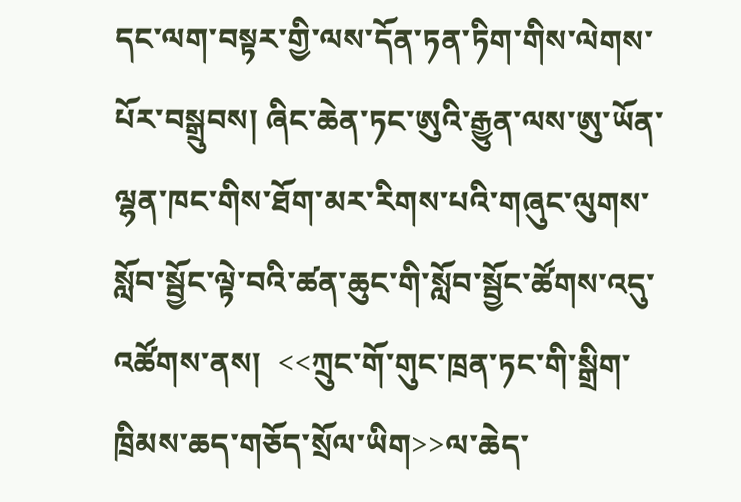དང་ལག་བསྟར་གྱི་ལས་དོན་ཏན་ཏིག་གིས་ལེགས་པོར་བསྒྲུབས། ཞིང་ཆེན་ཏང་ཨུའི་རྒྱུན་ལས་ཨུ་ཡོན་ལྷན་ཁང་གིས་ཐོག་མར་རིགས་པའི་གཞུང་ལུགས་སློབ་སྦྱོང་ལྟེ་བའི་ཚན་ཆུང་གི་སློབ་སྦྱོང་ཚོགས་འདུ་འཚོགས་ནས།  <<ཀྲུང་གོ་གུང་ཁྲན་ཏང་གི་སྒྲིག་ཁྲིམས་ཆད་གཅོད་སྲོལ་ཡིག>>ལ་ཆེད་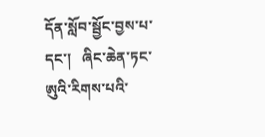དོན་སློབ་སྦྱོང་བྱས་པ་དང་།   ཞིང་ཆེན་ཏང་ཨུའི་རིགས་པའི་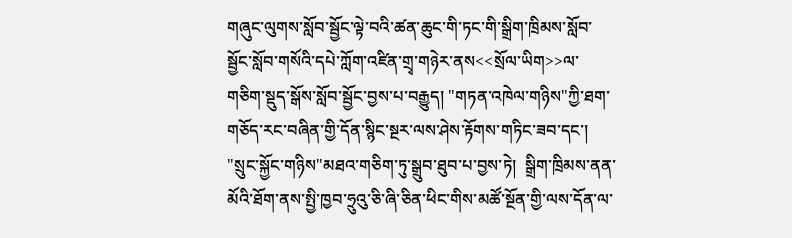གཞུང་ལུགས་སློབ་སྦྱོང་ལྟེ་བའི་ཚན་ཆུང་གི་ཏང་གི་སྒྲིག་ཁྲིམས་སློབ་སྦྱོང་སློབ་གསོའི་དཔེ་ཀློག་འཛིན་གྲྭ་གཉེར་ནས<<སྲོལ་ཡིག>>ལ་གཅིག་སྡུད་སྒོས་སློབ་སྦྱོང་བྱས་པ་བརྒྱུད། "གཏན་འཁེལ་གཉིས"ཀྱི་ཐག་གཅོད་རང་བཞིན་གྱི་དོན་སྙིང་སྔར་ལས་ཤེས་རྟོགས་གཏིང་ཟབ་དང་། "སྲུང་སྐྱོང་གཉིས"མཐའ་གཅིག་ཏུ་སྒྲུབ་ཐུབ་པ་བྱས་ཏེ།  སྒྲིག་ཁྲིམས་ནན་མོའི་ཐོག་ནས་སྤྱི་ཁྱབ་ཧྲུའུ་ཅི་ཞི་ཅིན་ཕིང་གིས་མཚོ་སྔོན་གྱི་ལས་དོན་ལ་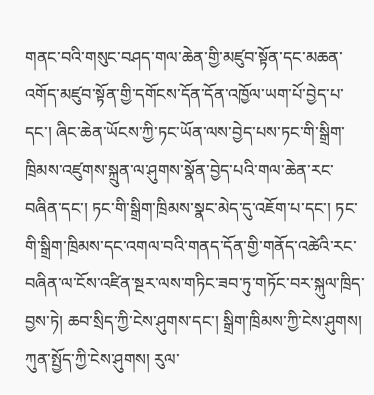གནང་བའི་གསུང་བཤད་གལ་ཆེན་གྱི་མཛུབ་སྟོན་དང་མཆན་འགོད་མཛུབ་སྟོན་གྱི་དགོངས་དོན་དོན་འཁྱོལ་ཡག་པོ་བྱེད་པ་དང་། ཞིང་ཆེན་ཡོངས་ཀྱི་ཏང་ཡོན་ལས་བྱེད་པས་ཏང་གི་སྒྲིག་ཁྲིམས་འཛུགས་སྐྲུན་ལ་ཤུགས་སྣོན་བྱེད་པའི་གལ་ཆེན་རང་བཞིན་དང་། ཏང་གི་སྒྲིག་ཁྲིམས་སྣང་མེད་དུ་འཇོག་པ་དང་། ཏང་གི་སྒྲིག་ཁྲིམས་དང་འགལ་བའི་གནད་དོན་གྱི་གནོད་འཚེའི་རང་བཞིན་ལ་ངོས་འཛིན་སྔར་ལས་གཏིང་ཟབ་ཏུ་གཏོང་བར་སྐུལ་ཁྲིད་བྱས་ཏེ། ཆབ་སྲིད་ཀྱི་ངེས་ཤུགས་དང་། སྒྲིག་ཁྲིམས་ཀྱི་ངེས་ཤུགས། ཀུན་སྤྱོད་ཀྱི་ངེས་ཤུགས། རུལ་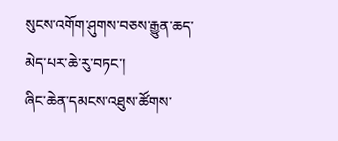སུངས་འགོག་ཤུགས་བཅས་རྒྱུན་ཆད་མེད་པར་ཆེ་རུ་བཏང་།
ཞིང་ཆེན་དམངས་འཐུས་ཚོགས་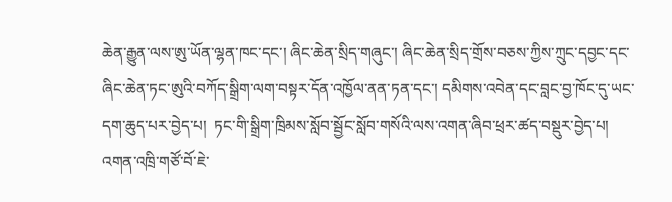ཆེན་རྒྱུན་ལས་ཨུ་ཡོན་ལྷན་ཁང་དང་། ཞིང་ཆེན་སྲིད་གཞུང་། ཞིང་ཆེན་སྲིད་གྲོས་བཅས་ཀྱིས་ཀྲུང་དབྱང་དང་ཞིང་ཆེན་ཏང་ཨུའི་བཀོད་སྒྲིག་ལག་བསྟར་དོན་འཁྱོལ་ནན་ཏན་དང་། དམིགས་འབེན་དང་བླང་བྱ་ཁོང་དུ་ཡང་དག་ཆུད་པར་བྱེད་པ།  ཏང་གི་སྒྲིག་ཁྲིམས་སློབ་སྦྱོང་སློབ་གསོའི་ལས་འགན་ཞིབ་ཕྲར་ཚད་བསྡུར་བྱེད་པ།  འགན་འཁྲི་གཙོ་བོ་ཇེ་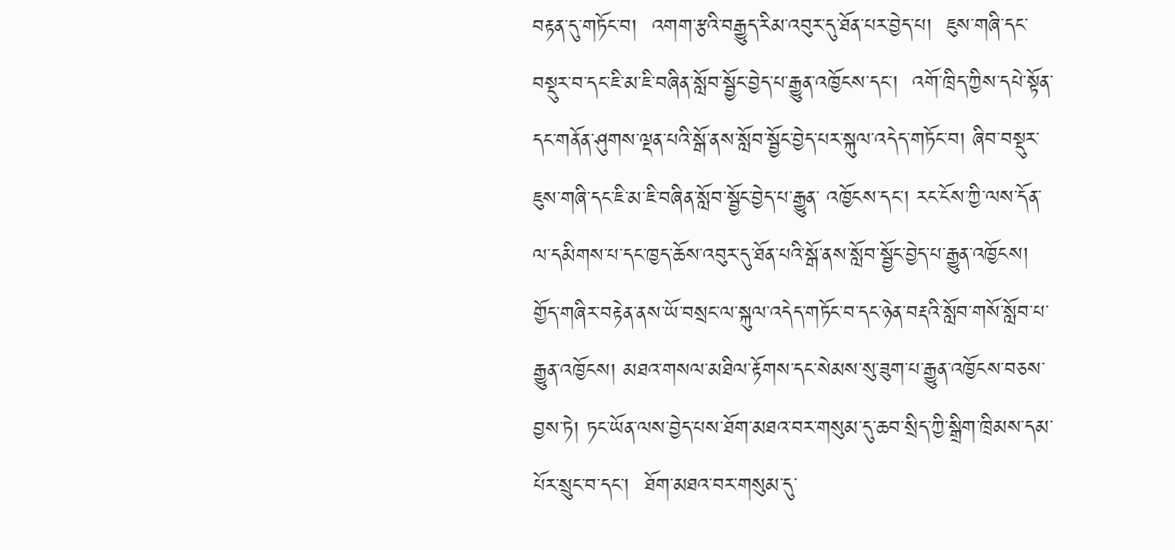བརྟན་དུ་གཏོང་བ།  འགག་རྩའི་བརྒྱུད་རིམ་འབུར་དུ་ཐོན་པར་བྱེད་པ།  ཇུས་གཞི་དང་བསྡུར་བ་དང་ཇི་མ་ཇི་བཞིན་སློབ་སྦྱོང་བྱེད་པ་རྒྱུན་འཁྱོངས་དང་།  འགོ་ཁྲིད་ཀྱིས་དཔེ་སྟོན་དང་གནོན་ཤུགས་ལྡན་པའི་སྒོ་ནས་སློབ་སྦྱོང་བྱེད་པར་སྐུལ་འདེད་གཏོང་བ། ཞིབ་བསྡུར་ཇུས་གཞི་དང་ཇི་མ་ཇི་བཞིན་སློབ་སྦྱོང་བྱེད་པ་རྒྱུན་ འཁྱོངས་དང་། རང་ངོས་ཀྱི་ལས་དོན་ལ་དམིགས་པ་དང་ཁྱད་ཆོས་འབུར་དུ་ཐོན་པའི་སྒོ་ནས་སློབ་སྦྱོང་བྱེད་པ་རྒྱུན་འཁྱོངས། གྱོད་གཞིར་བརྟེན་ནས་ཡོ་བསྲང་ལ་སྐུལ་འདེད་གཏོང་བ་དང་ཉེན་བརྡའི་སློབ་གསོ་སློབ་པ་རྒྱུན་འཁྱོངས། མཐའ་གསལ་མཐིལ་རྟོགས་དང་སེམས་སུ་ཟུག་པ་རྒྱུན་འཁྱོངས་བཅས་བྱས་ཏེ། ཏང་ཡོན་ལས་བྱེད་པས་ཐོག་མཐའ་བར་གསུམ་དུ་ཆབ་སྲིད་ཀྱི་སྒྲིག་ཁྲིམས་དམ་པོར་སྲུང་བ་དང་།  ཐོག་མཐའ་བར་གསུམ་དུ་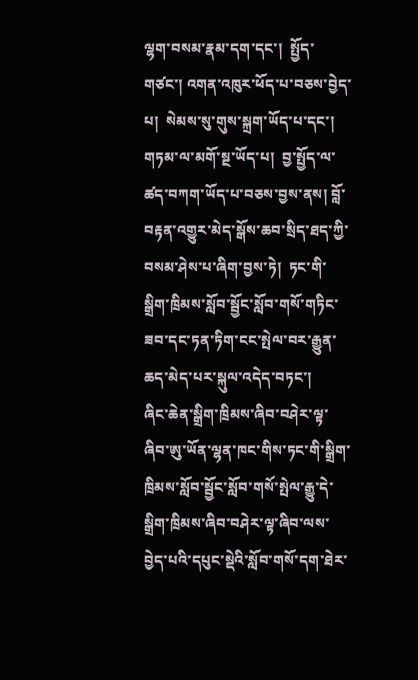ལྷག་བསམ་རྣམ་དག་དང་།  སྤྱོད་གཙང་། འགན་འཁུར་ཕོད་པ་བཅས་བྱེད་པ།  སེམས་སུ་གུས་སྐྲག་ཡོད་པ་དང་། གཏམ་ལ་མགོ་སྔ་ཡོད་པ།  བྱ་སྤྱོད་ལ་ཚད་བཀག་ཡོད་པ་བཅས་བྱས་ནས། བློ་བརྟན་འགྱུར་མེད་སྒོས་ཆབ་སྲིད་ཐད་ཀྱི་བསམ་ཤེས་པ་ཞིག་བྱས་ཏེ།  ཏང་གི་སྒྲིག་ཁྲིམས་སློབ་སྦྱོང་སློབ་གསོ་གཏིང་ཟབ་དང་ཏན་ཏིག་ངང་སྤེལ་བར་རྒྱུན་ཆད་མེད་པར་སྐུལ་འདེད་བཏང་།
ཞིང་ཆེན་སྒྲིག་ཁྲིམས་ཞིབ་བཤེར་ལྟ་ཞིབ་ཨུ་ཡོན་ལྷན་ཁང་གིས་ཏང་གི་སྒྲིག་ཁྲིམས་སློབ་སྦྱོང་སློབ་གསོ་སྤེལ་རྒྱུ་དེ་སྒྲིག་ཁྲིམས་ཞིབ་བཤེར་ལྟ་ཞིབ་ལས་བྱེད་པའི་དཔུང་སྡེའི་སློབ་གསོ་དག་ཐེར་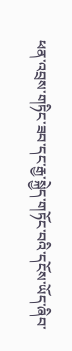ཕན་འབྲས་གཏིང་ཟབ་དང་རྒྱ་སྐྱེད་གཏོང་བའི་དངོས་ཡོད་ཞིབ་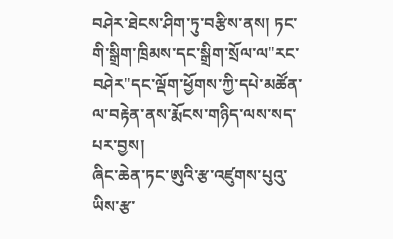བཤེར་ཐེངས་ཤིག་ཏུ་བརྩིས་ནས། ཏང་གི་སྒྲིག་ཁྲིམས་དང་སྒྲིག་སྲོལ་ལ"རང་བཤེར"དང་ལྡོག་ཕྱོགས་ཀྱི་དཔེ་མཚོན་ལ་བརྟེན་ནས་རྨོངས་གཉིད་ལས་སད་པར་བྱས།
ཞིང་ཆེན་ཏང་ཨུའི་རྩ་འཛུགས་པུའུ་ཡིས་རྩ་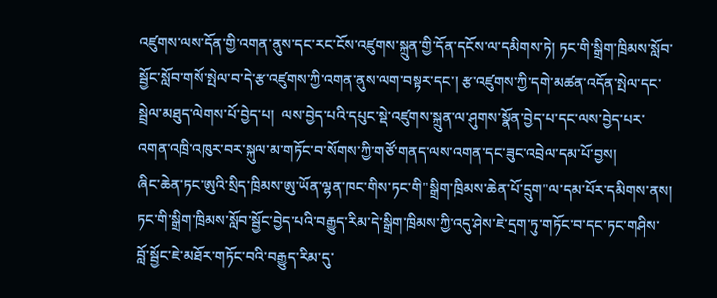འཛུགས་ལས་དོན་གྱི་འགན་ནུས་དང་རང་ངོས་འཛུགས་སྐྲུན་གྱི་དོན་དངོས་ལ་དམིགས་ཏེ། ཏང་གི་སྒྲིག་ཁྲིམས་སློབ་སྦྱོང་སློབ་གསོ་སྤེལ་བ་དེ་རྩ་འཛུགས་ཀྱི་འགན་ནུས་ལག་བསྟར་དང་། རྩ་འཛུགས་ཀྱི་དགེ་མཚན་འདོན་སྤེལ་དང་སྦྲེལ་མཐུད་ལེགས་པོ་བྱེད་པ།  ལས་བྱེད་པའི་དཔུང་སྡེ་འཛུགས་སྐྲུན་ལ་ཤུགས་སྣོན་བྱེད་པ་དང་ལས་བྱེད་པར་འགན་འཁྲི་འཁུར་བར་སྐུལ་མ་གཏོང་བ་སོགས་ཀྱི་གཙོ་གནད་ལས་འགན་དང་ཟུང་འབྲེལ་དམ་པོ་བྱས།
ཞིང་ཆེན་ཏང་ཨུའི་སྲིད་ཁྲིམས་ཨུ་ཡོན་ལྷན་ཁང་གིས་ཏང་གི"སྒྲིག་ཁྲིམས་ཆེན་པོ་དྲུག"ལ་དམ་པོར་དམིགས་ནས། ཏང་གི་སྒྲིག་ཁྲིམས་སློབ་སྦྱོང་བྱེད་པའི་བརྒྱུད་རིམ་དེ་སྒྲིག་ཁྲིམས་ཀྱི་འདུ་ཤེས་ཇེ་དྲག་ཏུ་གཏོང་བ་དང་ཏང་གཤིས་བློ་སྦྱོང་ཇེ་མཐོར་གཏོང་བའི་བརྒྱུད་རིམ་དུ་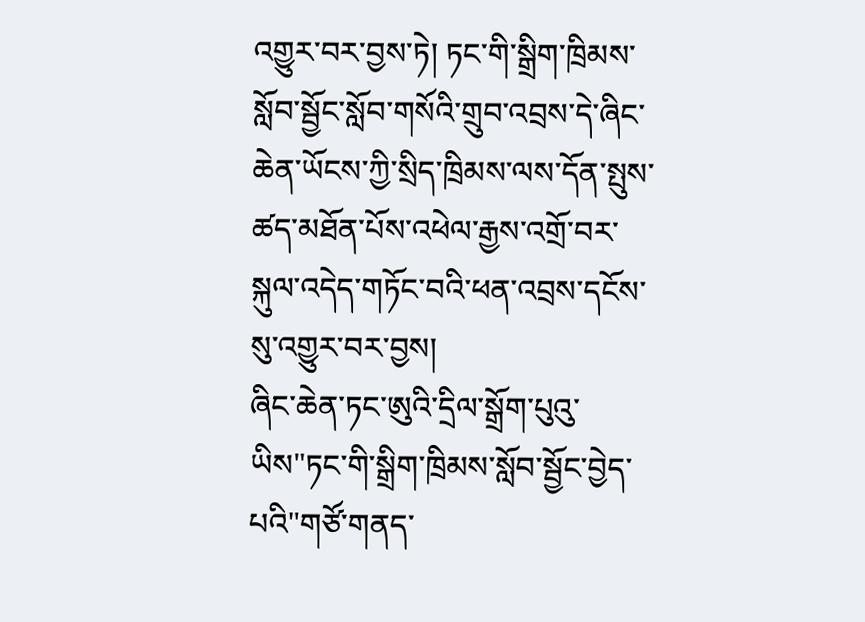འགྱུར་བར་བྱས་ཏེ། ཏང་གི་སྒྲིག་ཁྲིམས་སློབ་སྦྱོང་སློབ་གསོའི་གྲུབ་འབྲས་དེ་ཞིང་ཆེན་ཡོངས་ཀྱི་སྲིད་ཁྲིམས་ལས་དོན་སྤུས་ཚད་མཐོན་པོས་འཕེལ་རྒྱས་འགྲོ་བར་སྐུལ་འདེད་གཏོང་བའི་ཕན་འབྲས་དངོས་སུ་འགྱུར་བར་བྱས།
ཞིང་ཆེན་ཏང་ཨུའི་དྲིལ་སྒྲོག་པུའུ་ཡིས"ཏང་གི་སྒྲིག་ཁྲིམས་སློབ་སྦྱོང་བྱེད་པའི"གཙོ་གནད་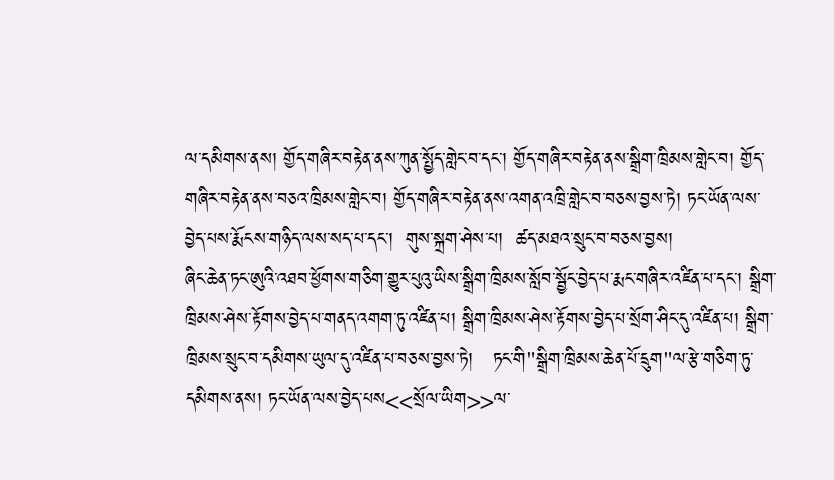ལ་དམིགས་ནས། གྱོད་གཞིར་བརྟེན་ནས་ཀུན་སྤྱོད་གླེང་བ་དང་། གྱོད་གཞིར་བརྟེན་ནས་སྒྲིག་ཁྲིམས་གླེང་བ། གྱོད་གཞིར་བརྟེན་ནས་བཅའ་ཁྲིམས་གླེང་བ། གྱོད་གཞིར་བརྟེན་ནས་འགན་འཁྲི་གླེང་བ་བཅས་བྱས་ཏེ། ཏང་ཡོན་ལས་བྱེད་པས་རྨོངས་གཉིད་ལས་སད་པ་དང་།  གུས་སྐྲག་ཤེས་པ།  ཚད་མཐའ་སྲུང་བ་བཅས་བྱས།
ཞིང་ཆེན་ཏང་ཨུའི་འཐབ་ཕྱོགས་གཅིག་གྱུར་པུའུ་ཡིས་སྒྲིག་ཁྲིམས་སློབ་སྦྱོང་བྱེད་པ་རྨང་གཞིར་འཛིན་པ་དང་། སྒྲིག་ཁྲིམས་ཤེས་རྟོགས་བྱེད་པ་གནད་འགག་ཏུ་འཛིན་པ། སྒྲིག་ཁྲིམས་ཤེས་རྟོགས་བྱེད་པ་སྲོག་ཤིང་དུ་འཛིན་པ། སྒྲིག་ཁྲིམས་སྲུང་བ་དམིགས་ཡུལ་དུ་འཛིན་པ་བཅས་བྱས་ཏེ།   ཏང་གི"སྒྲིག་ཁྲིམས་ཆེན་པོ་དྲུག"ལ་རྩེ་གཅིག་ཏུ་དམིགས་ནས། ཏང་ཡོན་ལས་བྱེད་པས<<སྲོལ་ཡིག>>ལ་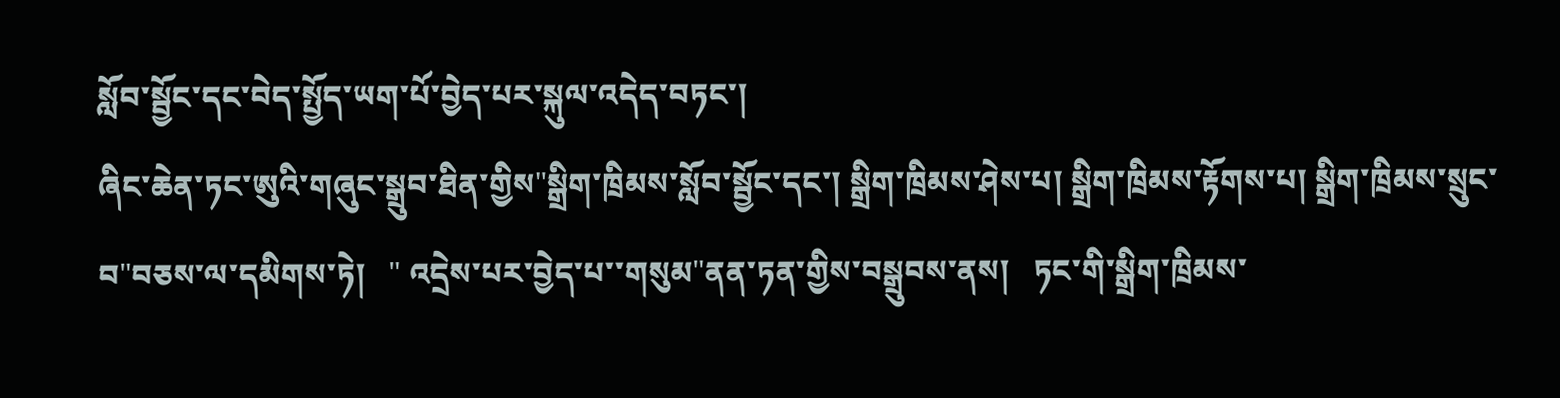སློབ་སྦྱོང་དང་བེད་སྤྱོད་ཡག་པོ་བྱེད་པར་སྐུལ་འདེད་བཏང་།
ཞིང་ཆེན་ཏང་ཨུའི་གཞུང་སྒྲུབ་ཐིན་གྱིས"སྒྲིག་ཁྲིམས་སློབ་སྦྱོང་དང་། སྒྲིག་ཁྲིམས་ཤེས་པ། སྒྲིག་ཁྲིམས་རྟོགས་པ། སྒྲིག་ཁྲིམས་སྲུང་བ"བཅས་ལ་དམིགས་ཏེ།   " འདྲེས་པར་བྱེད་པ་་གསུམ"ནན་ཏན་གྱིས་བསྒྲུབས་ནས།   ཏང་གི་སྒྲིག་ཁྲིམས་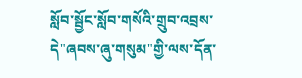སློབ་སྦྱོང་སློབ་གསོའི་གྲུབ་འབྲས་དེ"ཞབས་ཞུ་གསུམ"གྱི་ལས་དོན་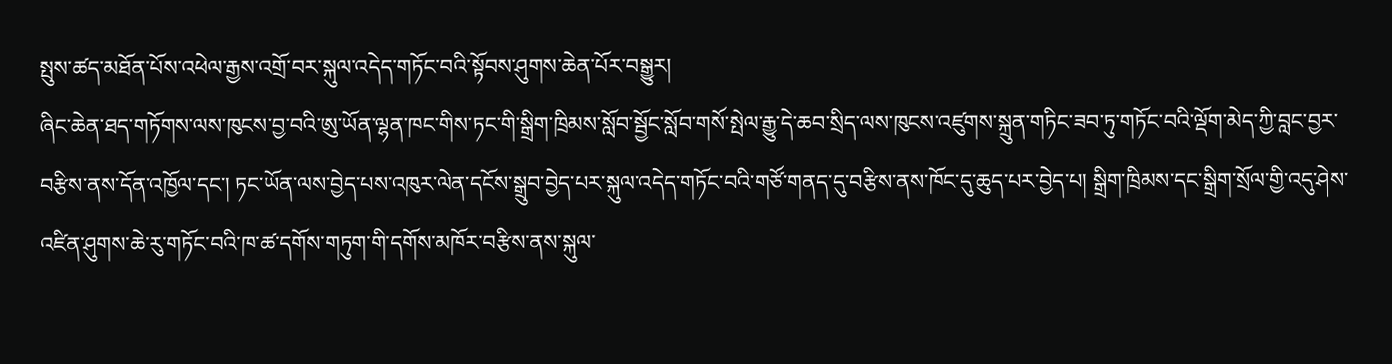སྤུས་ཚད་མཐོན་པོས་འཕེལ་རྒྱས་འགྲོ་བར་སྐུལ་འདེད་གཏོང་བའི་སྟོབས་ཤུགས་ཆེན་པོར་བསྒྱུར།
ཞིང་ཆེན་ཐད་གཏོགས་ལས་ཁུངས་བྱ་བའི་ཨུ་ཡོན་ལྷན་ཁང་གིས་ཏང་གི་སྒྲིག་ཁྲིམས་སློབ་སྦྱོང་སློབ་གསོ་སྤེལ་རྒྱུ་དེ་ཆབ་སྲིད་ལས་ཁུངས་འཛུགས་སྐྲུན་གཏིང་ཟབ་ཏུ་གཏོང་བའི་ལྡོག་མེད་ཀྱི་བླང་བྱར་བརྩིས་ནས་དོན་འཁྱོལ་དང་། ཏང་ཡོན་ལས་བྱེད་པས་འཁུར་ལེན་དངོས་སྒྲུབ་བྱེད་པར་སྐུལ་འདེད་གཏོང་བའི་གཙོ་གནད་དུ་བརྩིས་ནས་ཁོང་དུ་ཆུད་པར་བྱེད་པ། སྒྲིག་ཁྲིམས་དང་སྒྲིག་སྲོལ་གྱི་འདུ་ཤེས་འཛིན་ཤུགས་ཆེ་རུ་གཏོང་བའི་ཁ་ཚ་དགོས་གཏུག་གི་དགོས་མཁོར་བརྩིས་ནས་སྐུལ་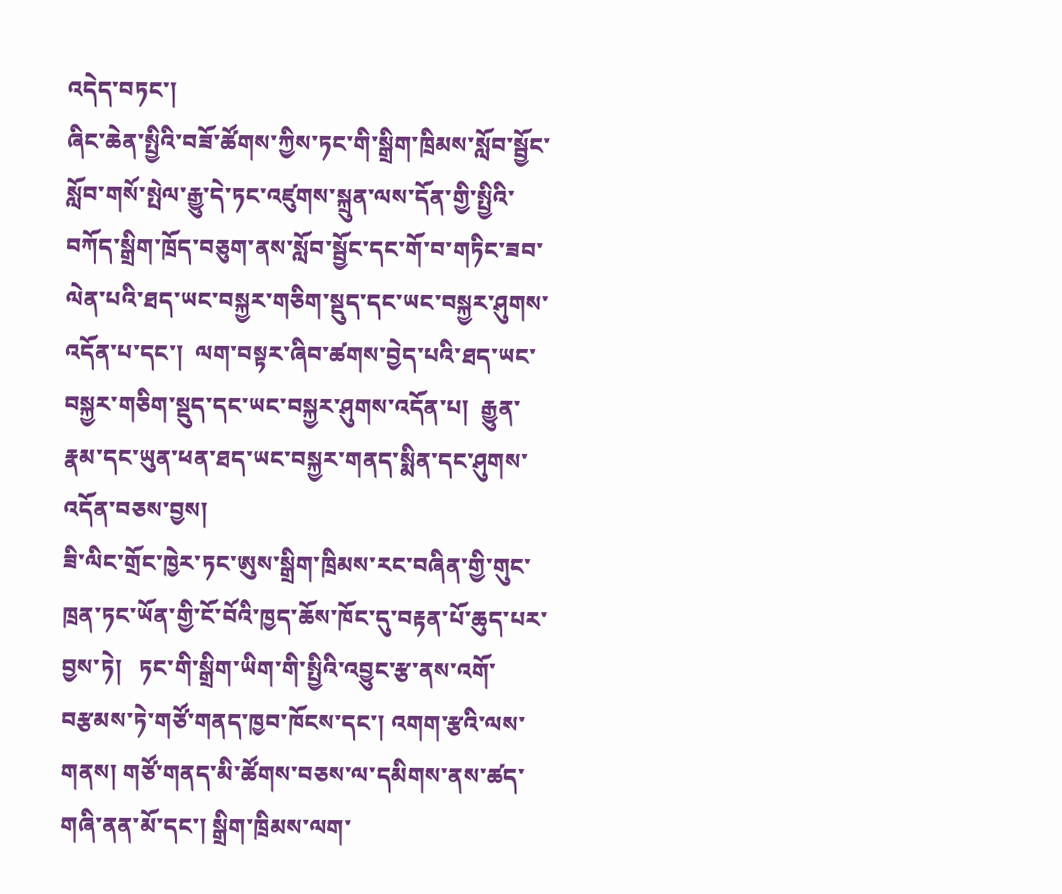འདེད་བཏང་།
ཞིང་ཆེན་སྤྱིའི་བཟོ་ཚོགས་ཀྱིས་ཏང་གི་སྒྲིག་ཁྲིམས་སློབ་སྦྱོང་སློབ་གསོ་སྤེལ་རྒྱུ་དེ་ཏང་འཛུགས་སྐྲུན་ལས་དོན་གྱི་སྤྱིའི་བཀོད་སྒྲིག་ཁྲོད་བཅུག་ནས་སློབ་སྦྱོང་དང་གོ་བ་གཏིང་ཟབ་ལེན་པའི་ཐད་ཡང་བསྐྱར་གཅིག་སྡུད་དང་ཡང་བསྐྱར་ཤུགས་འདོན་པ་དང་།  ལག་བསྟར་ཞིབ་ཚགས་བྱེད་པའི་ཐད་ཡང་བསྐྱར་གཅིག་སྡུད་དང་ཡང་བསྐྱར་ཤུགས་འདོན་པ།  རྒྱུན་རྣམ་དང་ཡུན་ཕན་ཐད་ཡང་བསྐྱར་གནད་སྨིན་དང་ཤུགས་འདོན་བཅས་བྱས།
ཟི་ལིང་གྲོང་ཁྱེར་ཏང་ཨུས་སྒྲིག་ཁྲིམས་རང་བཞིན་གྱི་གུང་ཁྲན་ཏང་ཡོན་གྱི་ངོ་བོའི་ཁྱད་ཆོས་ཁོང་དུ་བརྟན་པོ་ཆུད་པར་བྱས་ཏེ།   ཏང་གི་སྒྲིག་ཡིག་གི་སྤྱིའི་འབྱུང་རྩ་ནས་འགོ་བརྩམས་ཏེ་གཙོ་གནད་ཁྱབ་ཁོངས་དང་། འགག་རྩའི་ལས་གནས། གཙོ་གནད་མི་ཚོགས་བཅས་ལ་དམིགས་ནས་ཚད་གཞི་ནན་མོ་དང་། སྒྲིག་ཁྲིམས་ལག་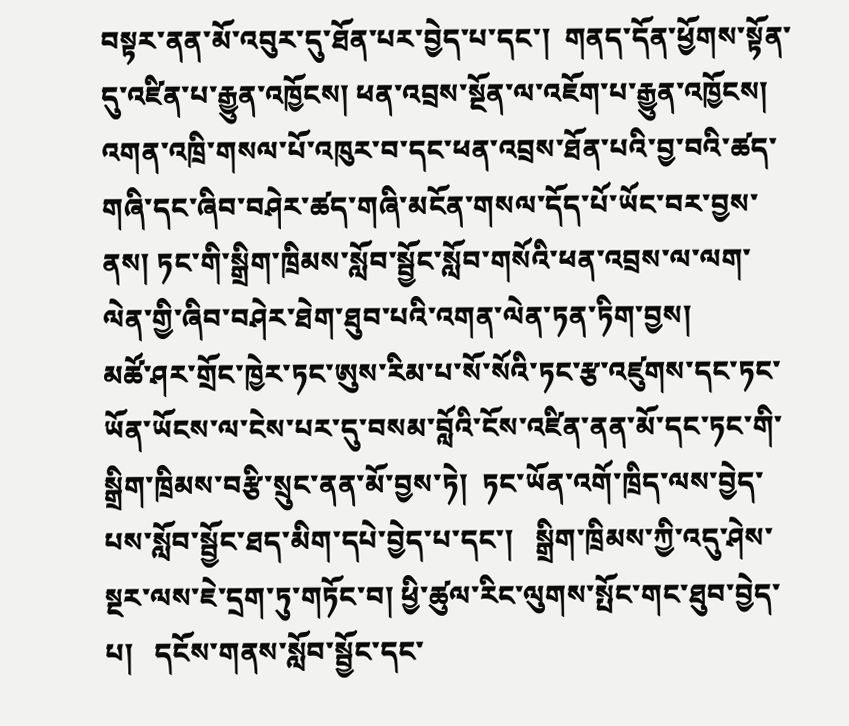བསྟར་ནན་མོ་འབུར་དུ་ཐོན་པར་བྱེད་པ་དང་།  གནད་དོན་ཕྱོགས་སྟོན་དུ་འཛིན་པ་རྒྱུན་འཁྱོངས། ཕན་འབྲས་སྔོན་ལ་འཇོག་པ་རྒྱུན་འཁྱོངས། འགན་འཁྲི་གསལ་པོ་འཁུར་བ་དང་ཕན་འབྲས་ཐོན་པའི་བྱ་བའི་ཚད་གཞི་དང་ཞིབ་བཤེར་ཚད་གཞི་མངོན་གསལ་དོད་པོ་ཡོང་བར་བྱས་ནས། ཏང་གི་སྒྲིག་ཁྲིམས་སློབ་སྦྱོང་སློབ་གསོའི་ཕན་འབྲས་ལ་ལག་ལེན་གྱི་ཞིབ་བཤེར་ཐེག་ཐུབ་པའི་འགན་ལེན་ཏན་ཏིག་བྱས།
མཚོ་ཤར་གྲོང་ཁྱེར་ཏང་ཨུས་རིམ་པ་སོ་སོའི་ཏང་རྩ་འཛུགས་དང་ཏང་ཡོན་ཡོངས་ལ་ངེས་པར་དུ་བསམ་བློའི་ངོས་འཛིན་ནན་མོ་དང་ཏང་གི་སྒྲིག་ཁྲིམས་བརྩི་སྲུང་ནན་མོ་བྱས་ཏེ།  ཏང་ཡོན་འགོ་ཁྲིད་ལས་བྱེད་པས་སློབ་སྦྱོང་ཐད་མིག་དཔེ་བྱེད་པ་དང་།   སྒྲིག་ཁྲིམས་ཀྱི་འདུ་ཤེས་སྔར་ལས་ཇེ་དྲག་ཏུ་གཏོང་བ། ཕྱི་ཚུལ་རིང་ལུགས་སྤོང་གང་ཐུབ་བྱེད་པ།   དངོས་གནས་སློབ་སྦྱོང་དང་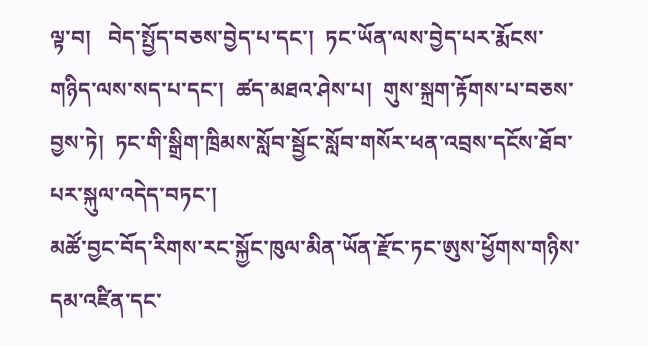ལྟ་བ།   བེད་སྤྱོད་བཅས་བྱེད་པ་དང་།  ཏང་ཡོན་ལས་བྱེད་པར་རྨོངས་གཉིད་ལས་སད་པ་དང་།  ཚད་མཐའ་ཤེས་པ།  གུས་སྐྲག་རྟོགས་པ་བཅས་བྱས་ཏེ།  ཏང་གི་སྒྲིག་ཁྲིམས་སློབ་སྦྱོང་སློབ་གསོར་ཕན་འབྲས་དངོས་ཐོབ་པར་སྐུལ་འདེད་བཏང་།
མཚོ་བྱང་བོད་རིགས་རང་སྐྱོང་ཁུལ་མིན་ཡོན་རྫོང་ཏང་ཨུས་ཕྱོགས་གཉིས་དམ་འཛིན་དང་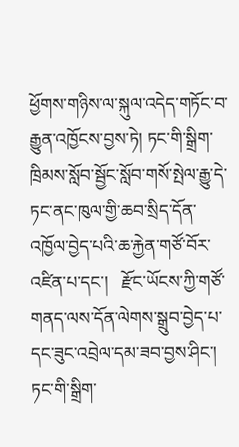ཕྱོགས་གཉིས་ལ་སྐུལ་འདེད་གཏོང་བ་རྒྱུན་འཁྱོངས་བྱས་ཏེ། ཏང་གི་སྒྲིག་ཁྲིམས་སློབ་སྦྱོང་སློབ་གསོ་སྤེལ་རྒྱུ་དེ་ཏང་ནང་ཁུལ་གྱི་ཆབ་སྲིད་དོན་འཁྱོལ་བྱེད་པའི་ཆ་རྐྱེན་གཙོ་བོར་འཛིན་པ་དང་།   རྫོང་ཡོངས་ཀྱི་གཙོ་གནད་ལས་དོན་ལེགས་སྒྲུབ་བྱེད་པ་དང་ཟུང་འབྲེལ་དམ་ཟབ་བྱས་ཤིང་།    ཏང་གི་སྒྲིག་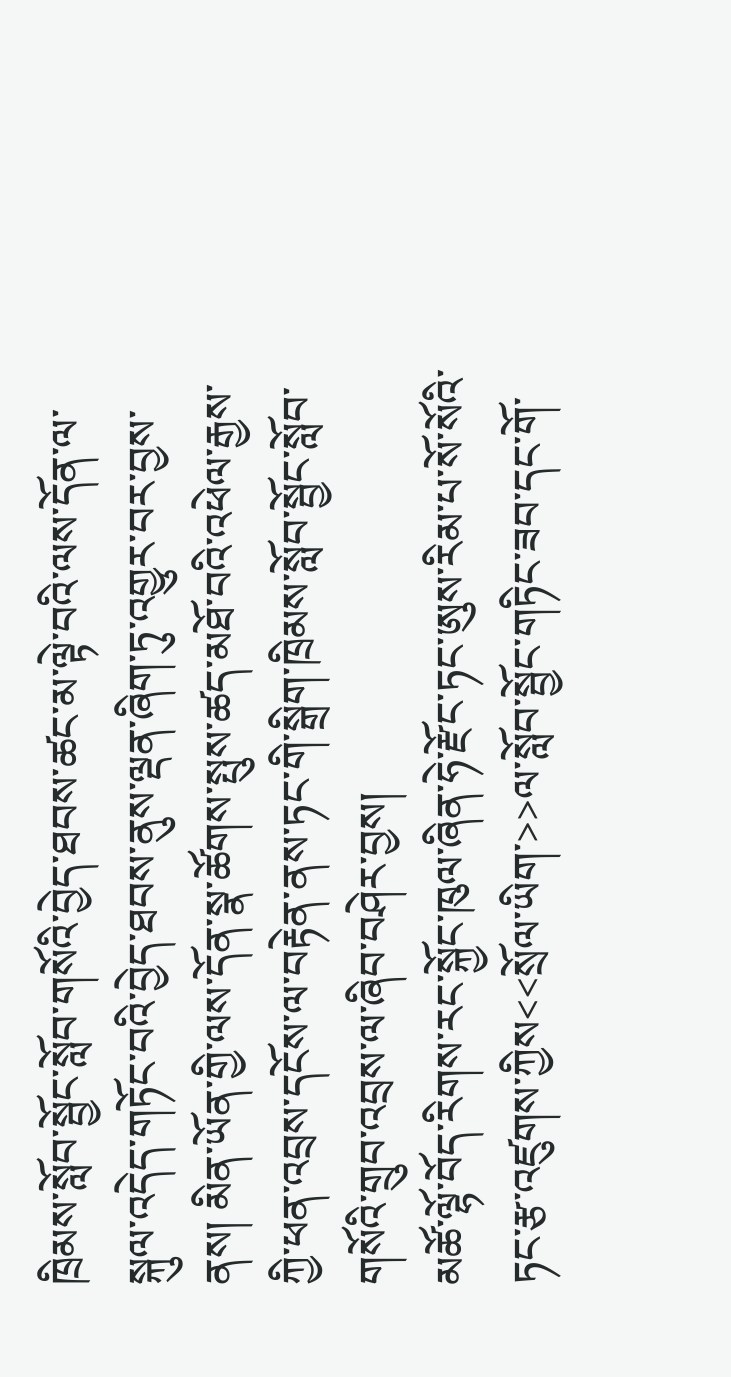ཁྲིམས་སློབ་སྦྱོང་སློབ་གསོའི་བྱེད་ཐབས་ཚང་མ་ལྟེ་བའི་ལས་དོན་ལ་སྐུལ་འདེད་གཏོང་བའི་བྱེད་ཐབས་ནུས་ལྡན་ཞིག་ཏུ་འགྱུར་བར་བྱས་ནས། མིན་ཡོན་གྱི་ལས་དོན་སྣ་ཚོགས་སྤུས་ཚད་མཐོ་བའི་འཕེལ་རྒྱས་ཀྱི་ཕན་འབྲས་དངོས་ལ་བརྟེན་ནས་ཏང་གི་སྒྲིག་ཁྲིམས་སློབ་སྦྱོང་སློབ་གསོའི་གྲུབ་འབྲས་ལ་ཞིབ་བཤེར་བྱས།
མཚོ་ལྷོ་བོད་རིགས་རང་སྐྱོང་ཁུལ་ཞིན་ཧེ་རྫོང་ཏང་ཨུས་རིམ་པ་སོ་སོའི་ཏང་རྩ་འཛུགས་ཀྱིས<<སྲོལ་ཡིག་>>ལ་སློབ་སྦྱོང་གཏིང་ཟབ་དང་གོ་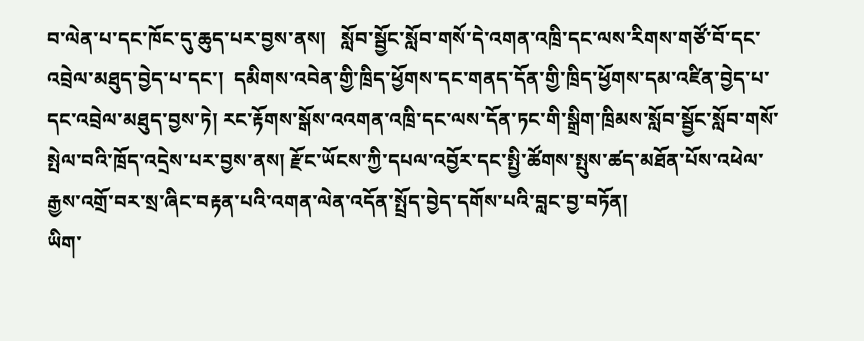བ་ལེན་པ་དང་ཁོང་དུ་ཆུད་པར་བྱས་ནས།   སློབ་སྦྱོང་སློབ་གསོ་དེ་འགན་འཁྲི་དང་ལས་རིགས་གཙོ་བོ་དང་འབྲེལ་མཐུད་བྱེད་པ་དང་།  དམིགས་འབེན་གྱི་ཁྲིད་ཕྱོགས་དང་གནད་དོན་གྱི་ཁྲིད་ཕྱོགས་དམ་འཛིན་བྱེད་པ་དང་འབྲེལ་མཐུད་བྱས་ཏེ། རང་རྟོགས་སྒོས་འའགན་འཁྲི་དང་ལས་དོན་ཏང་གི་སྒྲིག་ཁྲིམས་སློབ་སྦྱོང་སློབ་གསོ་སྤེལ་བའི་ཁྲོད་འདྲེས་པར་བྱས་ནས། རྫོང་ཡོངས་ཀྱི་དཔལ་འབྱོར་དང་སྤྱི་ཚོགས་སྤུས་ཚད་མཐོན་པོས་འཕེལ་རྒྱས་འགྲོ་བར་སྲ་ཞིང་བརྟན་པའི་འགན་ལེན་འདོན་སྤྲོད་བྱེད་དགོས་པའི་བླང་བྱ་བཏོན།
ཡིག་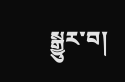སྒྱུར་བ།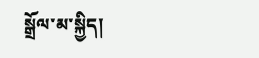སྒྲོལ་མ་སྐྱིད།